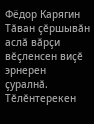Фёдор Карягин Тӑван ҫӗршывӑн аслӑ вӑрҫи вӗҫленсен виҫӗ эрнерен ҫуралнӑ. Тӗлӗнтерекен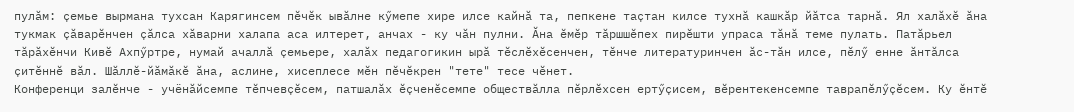пулӑм: ҫемье вырмана тухсан Карягинсем пӗчӗк ывӑлне кӳмепе хире илсе кайнӑ та, пепкене таҫтан килсе тухнӑ кашкӑр йӑтса тарнӑ. Ял халӑхӗ ӑна тукмак ҫӑварӗнчен ҫӑлса хӑварни халапа аса илтерет, анчах - ку чӑн пулни. Ӑна ӗмӗр тӑршшӗпех пирӗшти упраса тӑнӑ теме пулать. Патӑрьел тӑрӑхӗнчи Кивӗ Ахпӳртре, нумай ачаллӑ ҫемьере, халӑх педагогикин ырӑ тӗслӗхӗсенчен, тӗнче литературинчен ӑс-тӑн илсе, пӗлӳ енне ӑнтӑлса ҫитӗннӗ вӑл. Шӑллӗ-йӑмӑкӗ ӑна, аслине, хисеплесе мӗн пӗчӗкрен "тете" тесе чӗнет.
Конференци залӗнче - учёнӑйсемпе тӗпчевҫӗсем, патшалӑх ӗҫченӗсемпе обществӑлла пӗрлӗхсен ертӳҫисем, вӗрентекенсемпе таврапӗлӳҫӗсем. Ку ӗнтӗ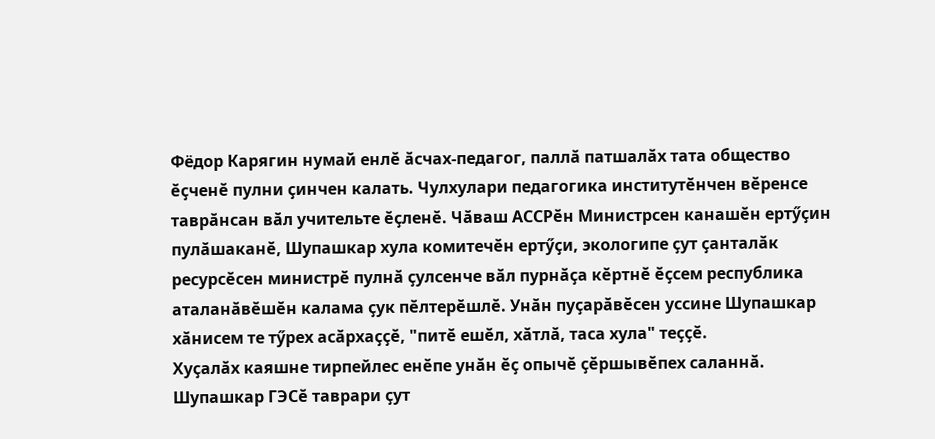Фёдор Карягин нумай енлӗ ӑсчах-педагог, паллӑ патшалӑх тата общество ӗҫченӗ пулни ҫинчен калать. Чулхулари педагогика институтӗнчен вӗренсе таврӑнсан вӑл учительте ӗҫленӗ. Чӑваш АССРӗн Министрсен канашӗн ертӳҫин пулӑшаканӗ, Шупашкар хула комитечӗн ертӳҫи, экологипе ҫут ҫанталӑк ресурсӗсен министрӗ пулнӑ ҫулсенче вӑл пурнӑҫа кӗртнӗ ӗҫсем республика аталанӑвӗшӗн калама ҫук пӗлтерӗшлӗ. Унӑн пуҫарӑвӗсен уссине Шупашкар хӑнисем те тӳрех асӑрхаҫҫӗ, "питӗ ешӗл, хӑтлӑ, таса хула" теҫҫӗ.
Хуҫалӑх каяшне тирпейлес енӗпе унӑн ӗҫ опычӗ ҫӗршывӗпех саланнӑ. Шупашкар ГЭСӗ таврари ҫут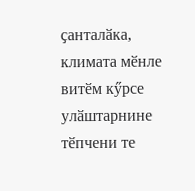ҫанталӑка, климата мӗнле витӗм кӳрсе улӑштарнине тӗпчени те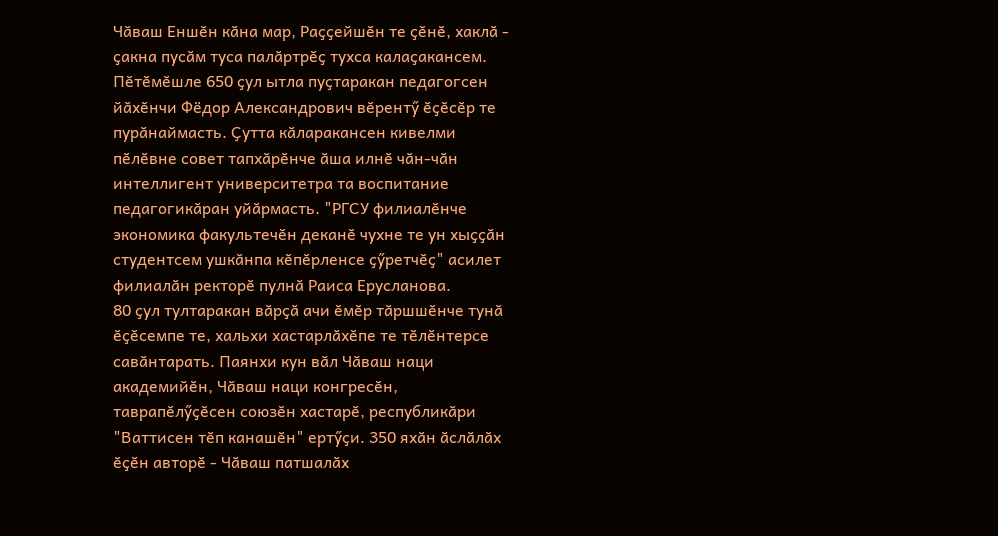Чӑваш Еншӗн кӑна мар, Раҫҫейшӗн те ҫӗнӗ, хаклӑ - ҫакна пусӑм туса палӑртрӗҫ тухса калаҫакансем. Пӗтӗмӗшле 650 ҫул ытла пуҫтаракан педагогсен йӑхӗнчи Фёдор Александрович вӗрентӳ ӗҫӗсӗр те пурӑнаймасть. Ҫутта кӑларакансен кивелми пӗлӗвне совет тапхӑрӗнче ӑша илнӗ чӑн-чӑн интеллигент университетра та воспитание педагогикӑран уйӑрмасть. "РГСУ филиалӗнче экономика факультечӗн деканӗ чухне те ун хыҫҫӑн студентсем ушкӑнпа кӗпӗрленсе ҫӳретчӗҫ" асилет филиалӑн ректорӗ пулнӑ Раиса Ерусланова.
80 ҫул тултаракан вӑрҫӑ ачи ӗмӗр тӑршшӗнче тунӑ ӗҫӗсемпе те, хальхи хастарлӑхӗпе те тӗлӗнтерсе савӑнтарать. Паянхи кун вӑл Чӑваш наци академийӗн, Чӑваш наци конгресӗн, таврапӗлӳҫӗсен союзӗн хастарӗ, республикӑри "Ваттисен тӗп канашӗн" ертӳҫи. 350 яхӑн ӑслӑлӑх ӗҫӗн авторӗ - Чӑваш патшалӑх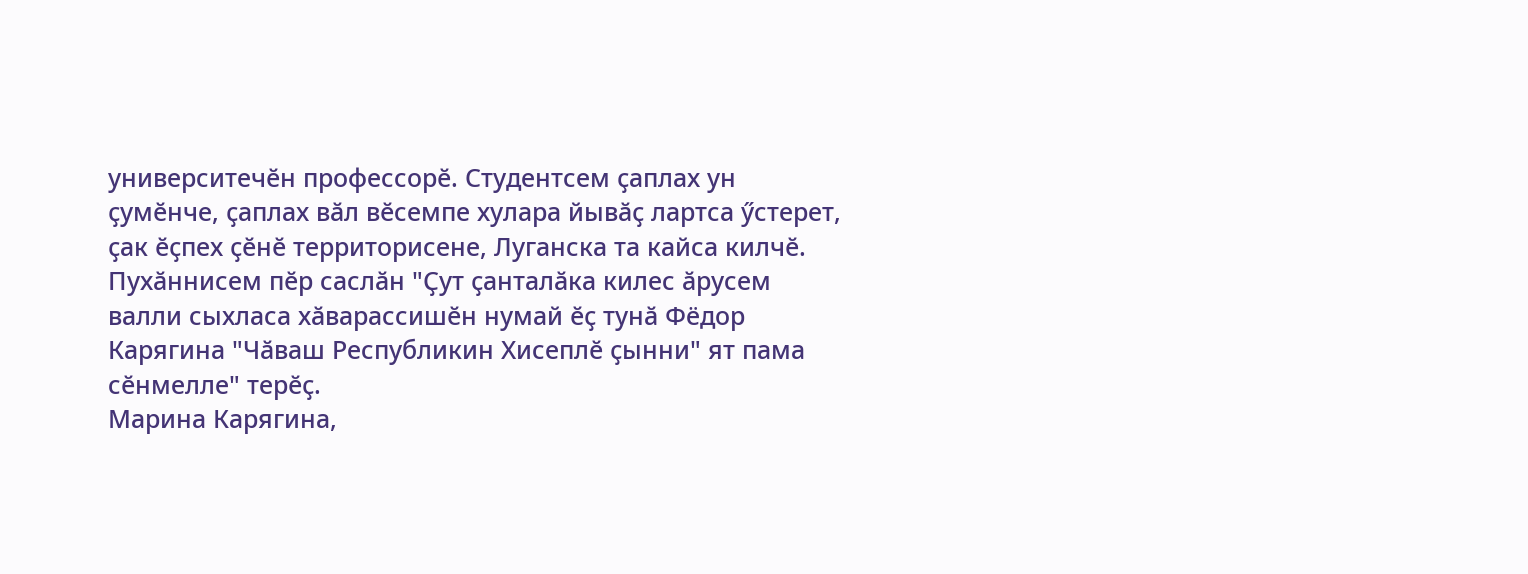университечӗн профессорӗ. Студентсем ҫаплах ун ҫумӗнче, ҫаплах вӑл вӗсемпе хулара йывӑҫ лартса ӳстерет, ҫак ӗҫпех ҫӗнӗ территорисене, Луганска та кайса килчӗ.
Пухӑннисем пӗр саслӑн "Ҫут ҫанталӑка килес ӑрусем валли сыхласа хӑварассишӗн нумай ӗҫ тунӑ Фёдор Карягина "Чӑваш Республикин Хисеплӗ ҫынни" ят пама сӗнмелле" терӗҫ.
Марина Карягина,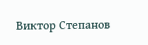Виктор Степанов